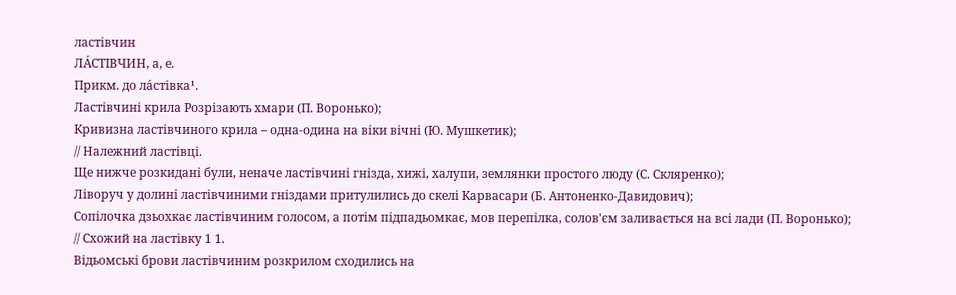ластівчин
ЛА́СТІВЧИН, а, е.
Прикм. до ла́стівка¹.
Ластівчині крила Розрізають хмари (П. Воронько);
Кривизна ластівчиного крила – одна-одина на віки вічні (Ю. Мушкетик);
// Належний ластівці.
Ще нижче розкидані були, неначе ластівчині гнізда, хижі, халупи, землянки простого люду (С. Скляренко);
Ліворуч у долині ластівчиними гніздами притулились до скелі Карвасари (Б. Антоненко-Давидович);
Сопілочка дзьохкає ластівчиним голосом, а потім підпадьомкає, мов перепілка, солов'єм заливається на всі лади (П. Воронько);
// Схожий на ластівку 1 1.
Відьомські брови ластівчиним розкрилом сходились на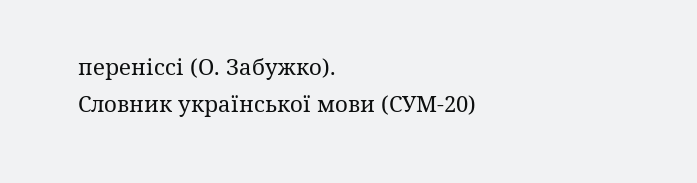переніссі (О. Забужко).
Словник української мови (СУМ-20)